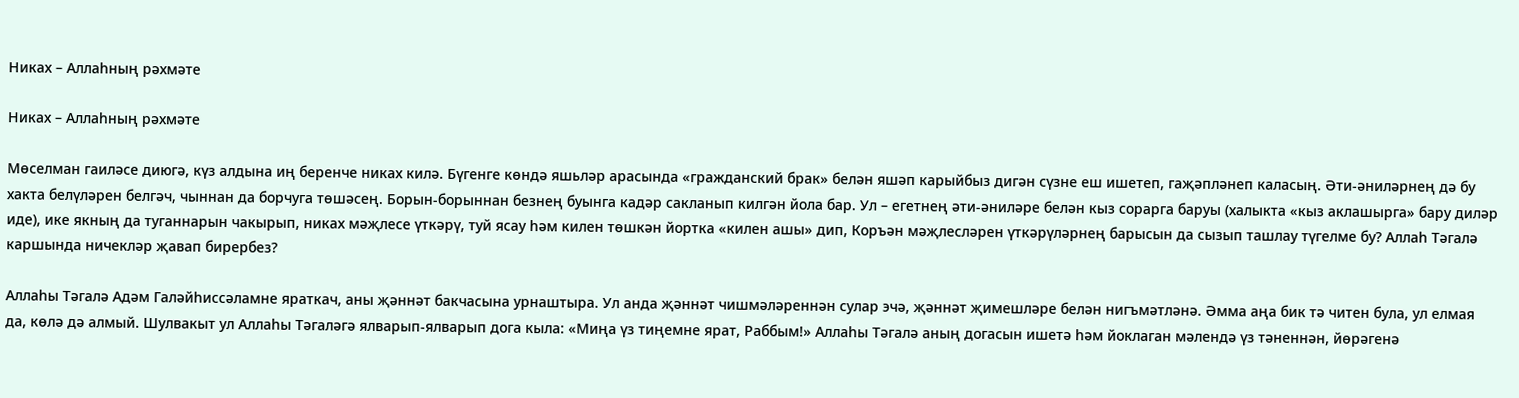Никах – Аллаһның рәхмәте

Никах – Аллаһның рәхмәте

Мөселман гаиләсе диюгә, күз алдына иң беренче никах килә. Бүгенге көндә яшьләр арасында «гражданский брак» белән яшәп карыйбыз дигән сүзне еш ишетеп, гаҗәпләнеп каласың. Әти-әниләрнең дә бу хакта белүләрен белгәч, чыннан да борчуга төшәсең. Борын-борыннан безнең буынга кадәр сакланып килгән йола бар. Ул – егетнең әти-әниләре белән кыз сорарга баруы (халыкта «кыз аклашырга» бару диләр иде), ике якның да туганнарын чакырып, никах мәҗлесе үткәрү, туй ясау һәм килен төшкән йортка «килен ашы» дип, Коръән мәҗлесләрен үткәрүләрнең барысын да сызып ташлау түгелме бу? Аллаһ Тәгалә каршында ничекләр җавап бирербез?

Аллаһы Тәгалә Адәм Галәйһиссәламне яраткач, аны җәннәт бакчасына урнаштыра. Ул анда җәннәт чишмәләреннән сулар эчә, җәннәт җимешләре белән нигъмәтләнә. Әмма аңа бик тә читен була, ул елмая да, көлә дә алмый. Шулвакыт ул Аллаһы Тәгаләгә ялварып-ялварып дога кыла: «Миңа үз тиңемне ярат, Раббым!» Аллаһы Тәгалә аның догасын ишетә һәм йоклаган мәлендә үз тәненнән, йөрәгенә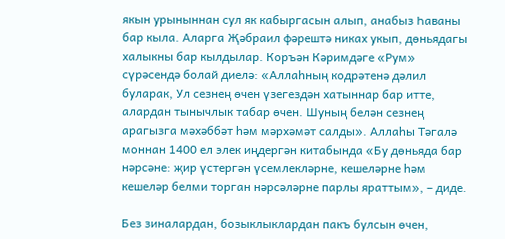якын урыныннан сул як кабыргасын алып, анабыз Һаваны бар кыла. Аларга Җәбраил фәрештә никах укып, дөньядагы халыкны бар кылдылар. Коръән Кәримдәге «Рум» сүрәсендә болай диелә: «Аллаһның кодрәтенә дәлил буларак, Ул сезнең өчен үзегездән хатыннар бар итте, алардан тынычлык табар өчен. Шуның белән сезнең арагызга мәхәббәт һәм мәрхәмәт салды». Аллаһы Тәгалә моннан 1400 ел элек иңдергән китабында «Бу дөньяда бар нәрсәне: җир үстергән үсемлекләрне, кешеләрне һәм кешеләр белми торган нәрсәләрне парлы яраттым», – диде.

Без зиналардан, бозыклыклардан пакъ булсын өчен,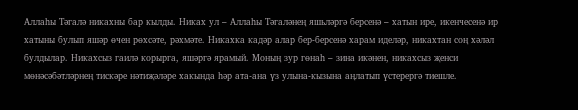Аллаһы Тәгалә никахны бар кылды. Никах ул – Аллаһы Тәгаләнең яшьләргә берсенә – хатын ире, икенчесенә ир хатыны булып яшәр өчен рөхсәте, рәхмәте. Никахка кадәр алар бер-берсенә харам иделәр, никахтан соң хәләл булдылар. Никахсыз гаилә корырга, яшәргә ярамый. Моның зур гөнаһ – зина икәнен, никахсыз җенси мөнәсәбәтләрнең тискәре нәтиҗәләре хакында һәр ата-ана үз улына-кызына аңлатып үстерергә тиешле.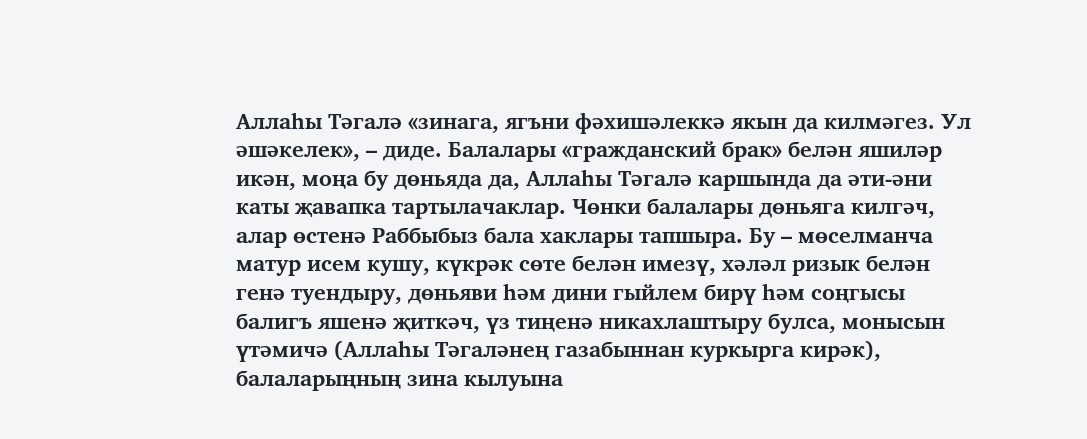Аллаһы Тәгалә «зинага, ягъни фәхишәлеккә якын да килмәгез. Ул әшәкелек», – диде. Балалары «гражданский брак» белән яшиләр икән, моңа бу дөньяда да, Аллаһы Тәгалә каршында да әти-әни каты җавапка тартылачаклар. Чөнки балалары дөньяга килгәч, алар өстенә Раббыбыз бала хаклары тапшыра. Бу – мөселманча матур исем кушу, күкрәк сөте белән имезү, хәләл ризык белән генә туендыру, дөньяви һәм дини гыйлем бирү һәм соңгысы балигъ яшенә җиткәч, үз тиңенә никахлаштыру булса, монысын үтәмичә (Аллаһы Тәгаләнең газабыннан куркырга кирәк), балаларыңның зина кылуына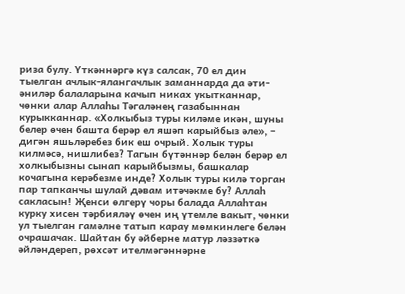риза булу. Үткәннәргә күз салсак, 70 ел дин тыелган ачлык-ялангачлык заманнарда да әти-әниләр балаларына качып никах укытканнар, чөнки алар Аллаһы Тәгаләнең газабыннан курыкканнар. «Холкыбыз туры киләме икән, шуны белер өчен башта берәр ел яшәп карыйбыз әле», – дигән яшьләребез бик еш очрый. Холык туры килмәсә, нишлибез? Тагын бүтәннәр белән берәр ел холкыбызны сынап карыйбызмы, башкалар кочагына керәбезме инде? Холык туры килә торган пар тапканчы шулай дәвам итәчәкме бу? Аллаһ сакласын! Җенси өлгерү чоры балада Аллаһтан курку хисен тәрбияләү өчен иң үтемле вакыт, чөнки ул тыелган гамәлне татып карау мөмкинлеге белән очрашачак. Шайтан бу әйберне матур ләззәткә әйләндереп, рөхсәт ителмәгәннәрне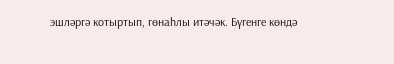эшләргә котыртып, гөнаһлы итәчәк. Бүгенге көндә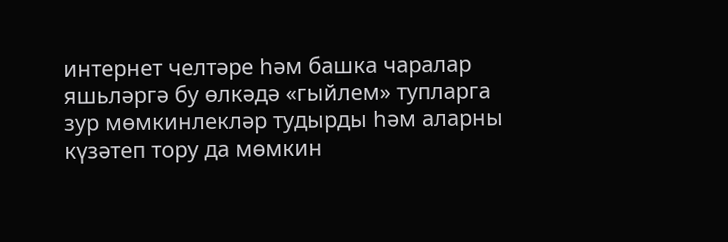интернет челтәре һәм башка чаралар яшьләргә бу өлкәдә «гыйлем» тупларга зур мөмкинлекләр тудырды һәм аларны күзәтеп тору да мөмкин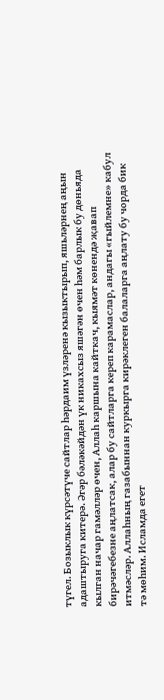түгел. Бозыклык күрсәтүче сайтлар һәрдаим үзләренә кызыктырып, яшьләрнең аңын адаштыруга китерә. Әгәр бәләкәйдән үк никахсыз яшәгән өчен һәм барлык бу дөньяда кылган начар гамәлләр өчен, Аллаһ каршына кайткач, кыямәт көнендә җавап бирәчәгебезне аңлатсак, алар бу сайтларга кереп карамаслар, андагы «гыйлемне» кабул итмәсләр. Аллаһның газабыннан куркырга кирәклеген балаларга аңлату бу чорда бик тә мөһим. Исламда егет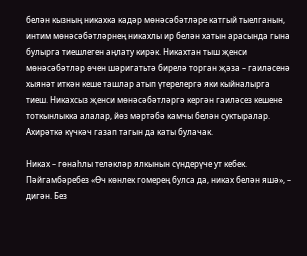белән кызның никахка кадәр мөнәсәбәтләре катгый тыелганын, интим мөнәсәбәтләрнең никахлы ир белән хатын арасында гына булырга тиешлеген аңлату кирәк. Никахтан тыш җенси мөнәсәбәтләр өчен шәригатьтә бирелә торган җәза – гаиләсенә хыянәт иткән кеше ташлар атып үтерелергә яки кыйналырга тиеш. Никахсыз җенси мөнәсәбәтләргә кергән гаиләсез кешене тоткынлыкка алалар, йөз мәртәбә камчы белән суктыралар. Ахирәткә күчкәч газап тагын да каты булачак.

Никах – гөнаһлы теләкләр ялкынын сүндерүче ут кебек. Пәйгамбәребез «Өч көнлек гомерең булса да, никах белән яшә», – дигән. Без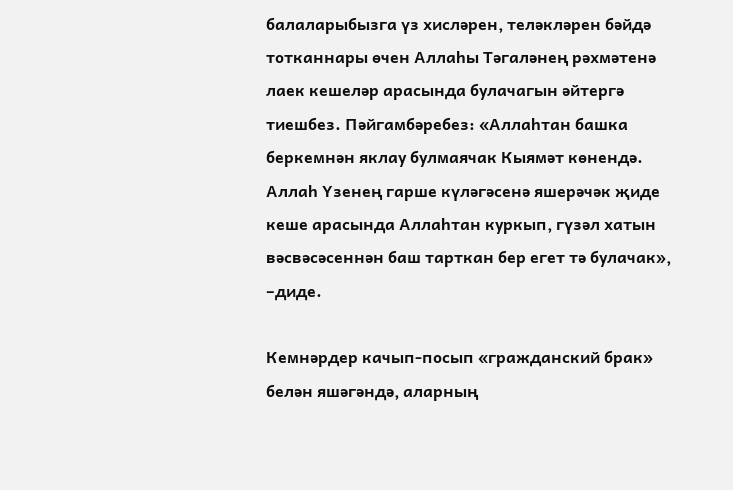балаларыбызга үз хисләрен, теләкләрен бәйдә тотканнары өчен Аллаһы Тәгаләнең рәхмәтенә лаек кешеләр арасында булачагын әйтергә тиешбез. Пәйгамбәребез: «Аллаһтан башка беркемнән яклау булмаячак Кыямәт көнендә. Аллаһ Үзенең гарше күләгәсенә яшерәчәк җиде кеше арасында Аллаһтан куркып, гүзәл хатын вәсвәсәсеннән баш тарткан бер егет тә булачак», –диде.

Кемнәрдер качып-посып «гражданский брак» белән яшәгәндә, аларның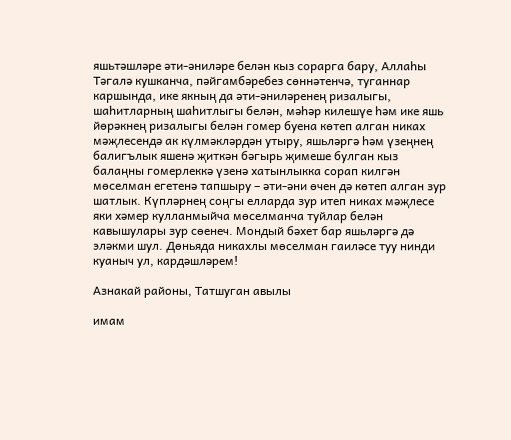яшьтәшләре әти-әниләре белән кыз сорарга бару, Аллаһы Тәгалә кушканча, пәйгамбәребез сөннәтенчә, туганнар каршында, ике якның да әти-әниләренең ризалыгы, шаһитларның шаһитлыгы белән, мәһәр килешүе һәм ике яшь йөрәкнең ризалыгы белән гомер буена көтеп алган никах мәҗлесендә ак күлмәкләрдән утыру, яшьләргә һәм үзеңнең балигълык яшенә җиткән бәгырь җимеше булган кыз балаңны гомерлеккә үзенә хатынлыкка сорап килгән мөселман егетенә тапшыру – әти-әни өчен дә көтеп алган зур шатлык. Күпләрнең соңгы елларда зур итеп никах мәҗлесе яки хәмер кулланмыйча мөселманча туйлар белән кавышулары зур сөенеч. Мондый бәхет бар яшьләргә дә эләкми шул. Дөньяда никахлы мөселман гаиләсе туу нинди куаныч ул, кардәшләрем!

Азнакай районы, Татшуган авылы

имам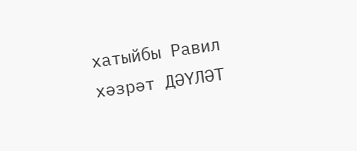хатыйбы Равил хәзрәт ДӘҮЛӘТ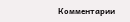Комментарии